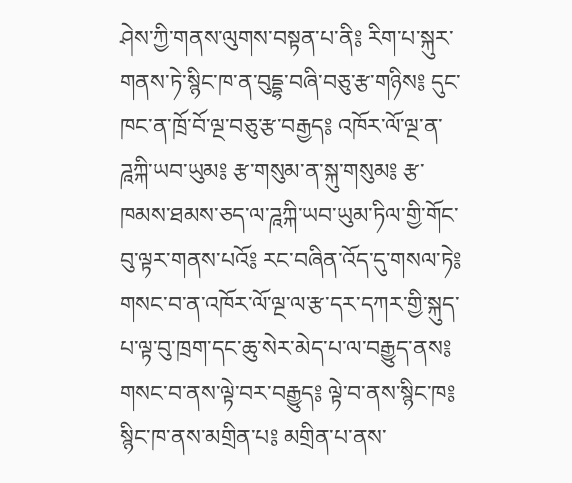ཤེས་ཀྱི་གནས་ལུགས་བསྟན་པ་ནི༔ རིག་པ་སྐུར་གནས་ཏེ་སྙིང་ཁ་ན་བུདྡྷ་བཞི་བཅུ་རྩ་གཉིས༔ དུང་ཁང་ན་ཁྲོ་བོ་ལྔ་བཅུ་རྩ་བརྒྱད༔ འཁོར་ལོ་ལྔ་ན་ཌཱཀྐི་ཡབ་ཡུམ༔ རྩ་གསུམ་ན་སྐུ་གསུམ༔ རྩ་ཁམས་ཐམས་ཅད་ལ་ཌཱཀྐི་ཡབ་ཡུམ་ཏིལ་གྱི་གོང་བུ་ལྟར་གནས་པའོ༔ རང་བཞིན་འོད་དུ་གསལ་ཏེ༔ གསང་བ་ན་འཁོར་ལོ་ལྔ་ལ་རྩ་དར་དཀར་གྱི་སྐུད་པ་ལྟ་བུ་ཁྲག་དང་ཆུ་སེར་མེད་པ་ལ་བརྒྱུད་ནས༔ གསང་བ་ནས་ལྟེ་བར་བརྒྱུད༔ ལྟེ་བ་ནས་སྙིང་ཁ༔ སྙིང་ཁ་ནས་མགྲིན་པ༔ མགྲིན་པ་ནས་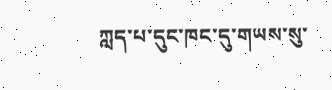ཀླད་པ་དུང་ཁང་དུ་གཡས་སུ་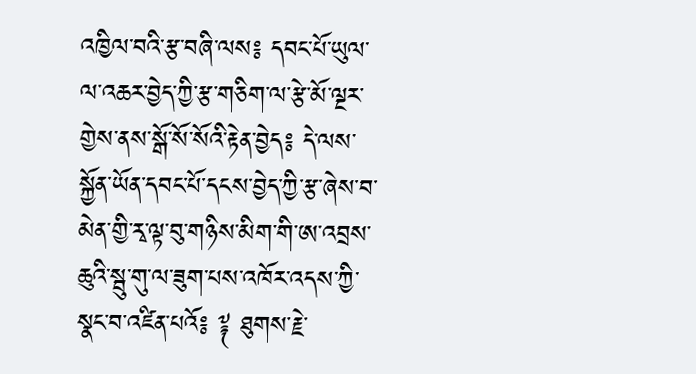འཁྱིལ་བའི་རྩ་བཞི་ལས༔ དབང་པོ་ཡུལ་ལ་འཆར་བྱེད་ཀྱི་རྩ་གཅིག་ལ་རྩེ་མོ་ལྔར་གྱེས་ནས་སྒོ་སོ་སོའི་རྟེན་བྱེད༔ དེ་ལས་སྐྱོན་ཡོན་དབང་པོ་དངས་བྱེད་ཀྱི་རྩ་ཞེས་བ་མེན་གྱི་རྭ་ལྟ་བུ་གཉིས་མིག་གི་ཨ་འབྲས་ཆུའི་སྦུ་གུ་ལ་ཟུག་པས་འཁོར་འདས་ཀྱི་སྣང་བ་འཛིན་པའོ༔ ༈ ཐུགས་རྗེ་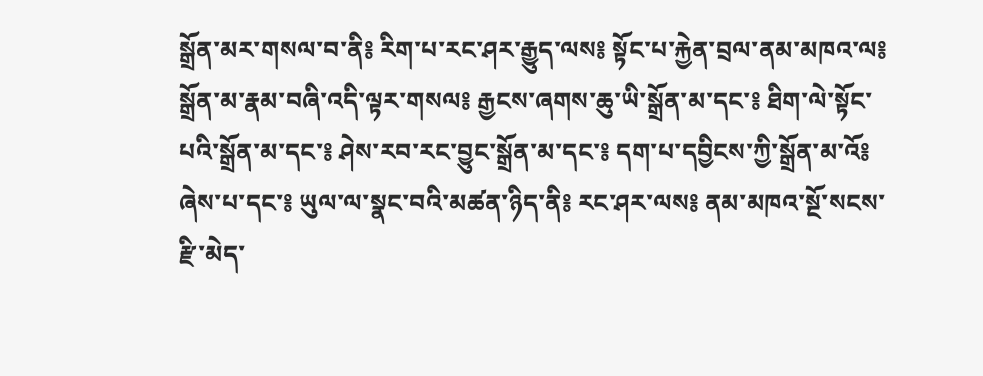སྒྲོན་མར་གསལ་བ་ནི༔ རིག་པ་རང་ཤར་རྒྱུད་ལས༔ སྟོང་པ་རྐྱེན་བྲལ་ནམ་མཁའ་ལ༔ སྒྲོན་མ་རྣམ་བཞི་འདི་ལྟར་གསལ༔ རྒྱངས་ཞགས་ཆུ་ཡི་སྒྲོན་མ་དང་༔ ཐིག་ལེ་སྟོང་པའི་སྒྲོན་མ་དང་༔ ཤེས་རབ་རང་བྱུང་སྒྲོན་མ་དང་༔ དག་པ་དབྱིངས་ཀྱི་སྒྲོན་མ་འོ༔ ཞེས་པ་དང་༔ ཡུལ་ལ་སྣང་བའི་མཚན་ཉིད་ནི༔ རང་ཤར་ལས༔ ནམ་མཁའ་སྔོ་སངས་རྫི་མེད་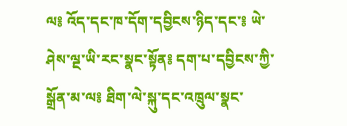ལ༔ འོད་དང་ཁ་དོག་དབྱིངས་ཉིད་དང་༔ ཡེ་ཤེས་ལྔ་ཡི་རང་སྣང་སྟོན༔ དག་པ་དབྱིངས་ཀྱི་སྒྲོན་མ་ལ༔ ཐིག་ལེ་སྐུ་དང་འཁྲུལ་སྣང་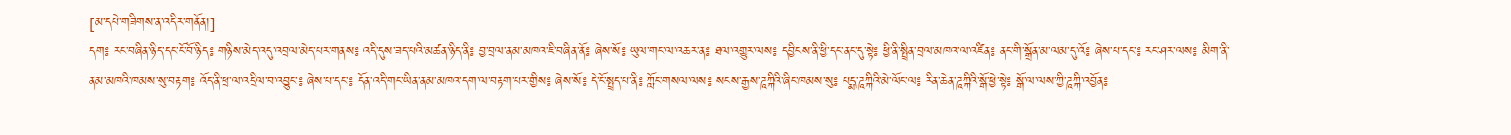[མ་དཔེ་གཟིགས་ན་འདིར་གནོན།]
དག༔ རང་བཞིན་ཉིད་དང་ངོ་བོ་ཉིད༔ གཉིས་མེད་འདུ་འབྲལ་མེད་པར་གནས༔ འདི་དུས་ཟད་པའི་མཚན་ཉིད་ནི༔ བྱ་བྲལ་ནམ་མཁའ་ཇི་བཞིན་ནོ༔ ཞེས་སོ༔ ཡུལ་གང་ལ་འཆར་ན༔ ཐལ་འགྱུར་ལས༔ དབྱིངས་ནི་ཕྱི་དང་ནང་དུ་སྟེ༔ ཕྱི་ནི་སྤྲིན་བྲལ་མཁའ་ལ་འཛིན༔ ནང་གི་སྒྲོན་མ་ལམ་དུ་འོ༔ ཞེས་པ་དང་༔ རང་ཤར་ལས༔ མིག་ནི་ནམ་མཁའི་ཁམས་སུ་བརྟག༔ འོད་ནི་ཕྲ་ལ་འདྲིལ་བ་འབྱུང་༔ ཞེས་པ་དང་༔ དོན་འདི་གང་ཡིན་ནམ་མཁའ་དག་ལ་བརྟག་པར་གྱིས༔ ཞེས་སོ༔ དེ་ངོ་སྤྲད་པ་ནི༔ ཀློང་གསལ་ལས༔ སངས་རྒྱས་ཌཱཀྐིའི་ཞིང་ཁམས་སུ༔ པདྨ་ཌཱཀྐིའི་མེ་ལོང་ལ༔ རིན་ཆེན་ཌཱཀྐིའི་སྒོ་ཕྱེ་སྟེ༔ སྒོ་ལ་ལས་ཀྱི་ཌཱཀྐི་འབྱོན༔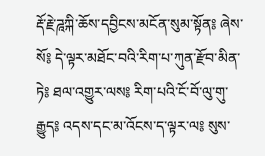རྡོ་རྗེ་ཌཱཀྐི་ཆོས་དབྱིངས་མངོན་སུམ་སྟོན༔ ཞེས་སོ༔ དེ་ལྟར་མཐོང་བའི་རིག་པ་ཀུན་རྫོབ་མིན་ཏེ༔ ཐལ་འགྱུར་ལས༔ རིག་པའི་ངོ་བོ་ལུ་གུ་རྒྱུད༔ འདས་དང་མ་འོངས་ད་ལྟར་ལ༔ སུས་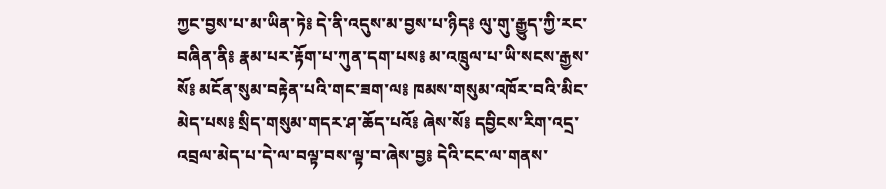ཀྱང་བྱས་པ་མ་ཡིན་ཏེ༔ དེ་ནི་འདུས་མ་བྱས་པ་ཉིད༔ ལུ་གུ་རྒྱུད་ཀྱི་རང་བཞིན་ནི༔ རྣམ་པར་རྟོག་པ་ཀུན་དག་པས༔ མ་འཁྲུལ་པ་ཡི་སངས་རྒྱས་སོ༔ མངོན་སུམ་བརྟེན་པའི་གང་ཟག་ལ༔ ཁམས་གསུམ་འཁོར་བའི་མིང་མེད་པས༔ སྲིད་གསུམ་གདར་ཤ་ཆོད་པའོ༔ ཞེས་སོ༔ དབྱིངས་རིག་འདྲ་འབྲལ་མེད་པ་དེ་ལ་བལྟ་བས་ལྟ་བ་ཞེས་བྱ༔ དེའི་ངང་ལ་གནས་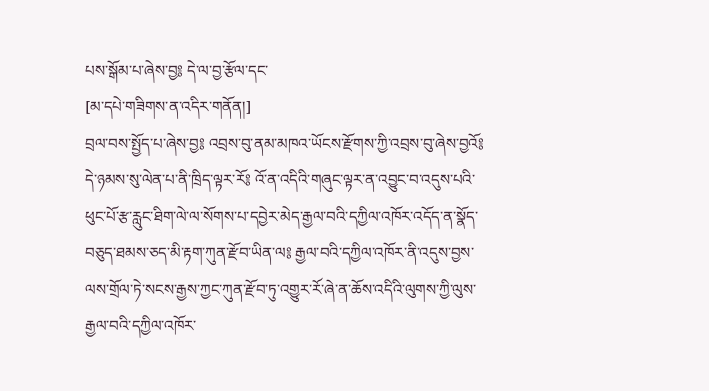པས་སྒོམ་པ་ཞེས་བྱ༔ དེ་ལ་བྱ་རྩོལ་དང་
[མ་དཔེ་གཟིགས་ན་འདིར་གནོན།]
བྲལ་བས་སྤྱོད་པ་ཞེས་བྱ༔ འབྲས་བུ་ནམ་མཁའ་ཡོངས་རྫོགས་ཀྱི་འབྲས་བུ་ཞེས་བྱའོ༔ དེ་ཉམས་སུ་ལེན་པ་ནི་ཁྲིད་ལྟར་རོ༔ འོ་ན་འདིའི་གཞུང་ལྟར་ན་འབྱུང་བ་འདུས་པའི་ཕུང་པོ་རྩ་རླུང་ཐིག་ལེ་ལ་སོགས་པ་དབྱེར་མེད་རྒྱལ་བའི་དཀྱིལ་འཁོར་འདོད་ན་སྣོད་བཅུད་ཐམས་ཅད་མི་རྟག་ཀུན་རྫོབ་ཡིན་ལ༔ རྒྱལ་བའི་དཀྱིལ་འཁོར་ནི་འདུས་བྱས་ལས་གྲོལ་ཏེ་སངས་རྒྱས་ཀྱང་ཀུན་རྫོབ་ཏུ་འགྱུར་རོ་ཞེ་ན་ཆོས་འདིའི་ལུགས་ཀྱི་ལུས་རྒྱལ་བའི་དཀྱིལ་འཁོར་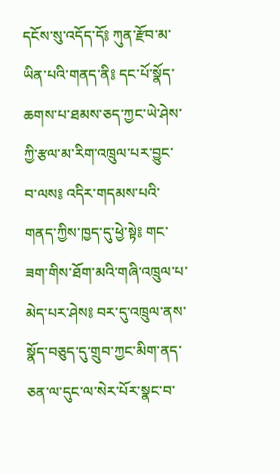དངོས་སུ་འདོད་དོ༔ ཀུན་རྫོབ་མ་ཡིན་པའི་གནད་ནི༔ དང་པོ་སྣོད་ཆགས་པ་ཐམས་ཅད་ཀྱང་ཡེ་ཤེས་ཀྱི་རྩལ་མ་རིག་འཁྲུལ་པར་བྱུང་བ་ལས༔ འདིར་གདམས་པའི་གནད་ཀྱིས་ཁྱད་དུ་ཕྱེ་སྟེ༔ གང་ཟག་གིས་ཐོག་མའི་གཞི་འཁྲུལ་པ་མེད་པར་ཤེས༔ བར་དུ་འཁྲུལ་ནས་སྣོད་བཅུད་དུ་གྲུབ་ཀྱང་མིག་ནད་ཅན་ལ་དུང་ལ་སེར་པོར་སྣང་བ་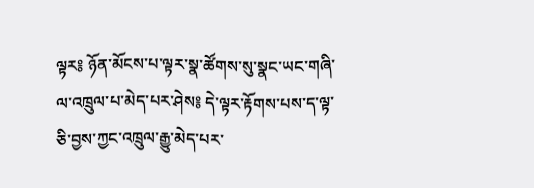ལྟར༔ ཉོན་མོངས་པ་ལྟར་སྣ་ཚོགས་སུ་སྣང་ཡང་གཞི་ལ་འཁྲུལ་པ་མེད་པར་ཤེས༔ དེ་ལྟར་རྟོགས་པས་ད་ལྟ་ཅི་བྱས་ཀྱང་འཁྲུལ་རྒྱུ་མེད་པར་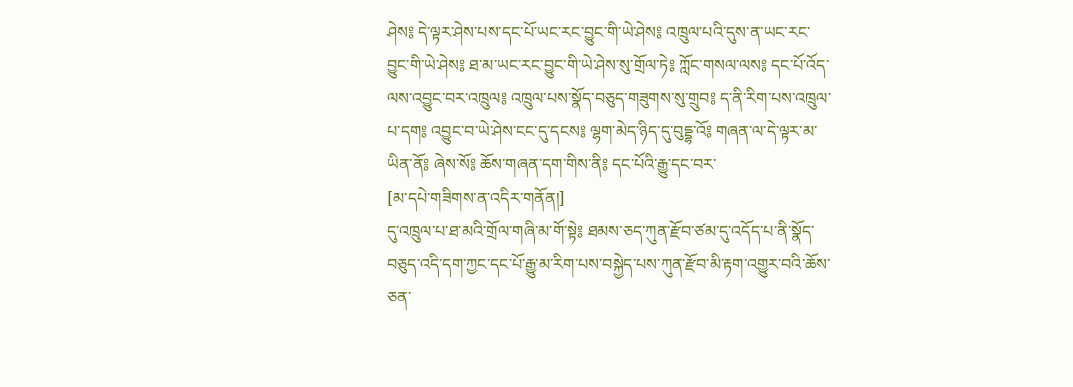ཤེས༔ དེ་ལྟར་ཤེས་པས་དང་པོ་ཡང་རང་བྱུང་གི་ཡེ་ཤེས༔ འཁྲུལ་པའི་དུས་ན་ཡང་རང་བྱུང་གི་ཡེ་ཤེས༔ ཐ་མ་ཡང་རང་བྱུང་གི་ཡེ་ཤེས་སུ་གྲོལ་ཏེ༔ ཀློང་གསལ་ལས༔ དང་པོ་འོད་ལས་འབྱུང་བར་འཁྲུལ༔ འཁྲུལ་པས་སྣོད་བཅུད་གཟུགས་སུ་གྲུབ༔ ད་ནི་རིག་པས་འཁྲུལ་པ་དག༔ འབྱུང་བ་ཡེ་ཤེས་ངང་དུ་དངས༔ ལྷག་མེད་ཉིད་དུ་བུདྡྷ་འོ༔ གཞན་ལ་དེ་ལྟར་མ་ཡིན་ནོ༔ ཞེས་སོ༔ ཆོས་གཞན་དག་གིས་ནི༔ དང་པོའི་རྒྱུ་དང་བར་
[མ་དཔེ་གཟིགས་ན་འདིར་གནོན།]
དུ་འཁྲུལ་པ་ཐ་མའི་གྲོལ་གཞི་མ་གོ་སྟེ༔ ཐམས་ཅད་ཀུན་རྫོབ་ཙམ་དུ་འདོད་པ་ནི་སྣོད་བཅུད་འདི་དག་ཀྱང་དང་པོ་རྒྱུ་མ་རིག་པས་བསྐྱེད་པས་ཀུན་རྫོབ་མི་རྟག་འགྱུར་བའི་ཆོས་ཅན་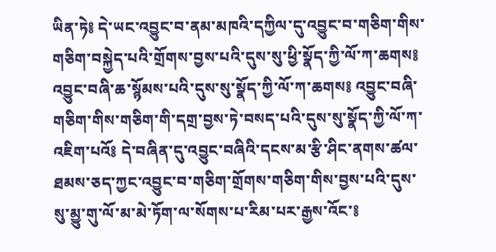ཡིན་ཏེ༔ དེ་ཡང་འབྱུང་བ་ནམ་མཁའི་དཀྱིལ་དུ་འབྱུང་བ་གཅིག་གིས་གཅིག་བསྐྱེད་པའི་གྲོགས་བྱས་པའི་དུས་སུ་ཕྱི་སྣོད་ཀྱི་ལོ་ཀ་ཆགས༔ འབྱུང་བཞི་ཆ་སྙོམས་པའི་དུས་སུ་སྣོད་ཀྱི་ལོ་ཀ་ཆགས༔ འབྱུང་བཞི་གཅིག་གིས་གཅིག་གི་དགྲ་བྱས་ཏེ་བསད་པའི་དུས་སུ་སྣོད་ཀྱི་ལོ་ཀ་འཇིག་པའོ༔ དེ་བཞིན་དུ་འབྱུང་བཞིའི་དངས་མ་རྩི་ཤིང་ནགས་ཚལ་ཐམས་ཅད་ཀྱང་འབྱུང་བ་གཅིག་གྲོགས་གཅིག་གིས་བྱས་པའི་དུས་སུ་མྱུ་གུ་ལོ་མ་མེ་ཏོག་ལ་སོགས་པ་རིམ་པར་རྒྱས་འོང་༔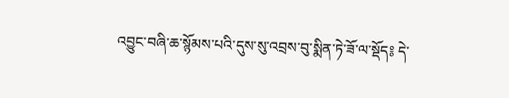འབྱུང་བཞི་ཆ་སྙོམས་པའི་དུས་སུ་འབྲས་བུ་སྨིན་ཏེ་ཟོ་ལ་སྡོད༔ དེ་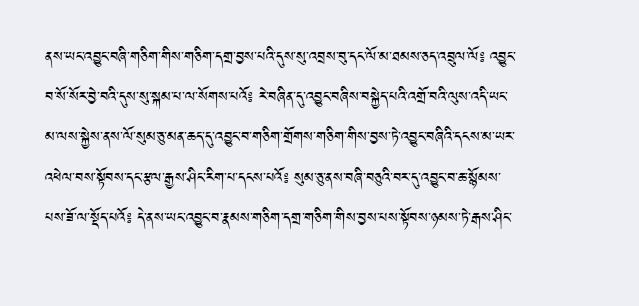ནས་ཡང་འབྱུང་བཞི་གཅིག་གིས་གཅིག་དགྲ་བྱས་པའི་དུས་སུ་འབྲས་བུ་དང་ལོ་མ་ཐམས་ཅད་འབྲུལ་ལོ༔ འབྱུང་བ་སོ་སོར་བྱེ་བའི་དུས་སུ་སྐམ་པ་ལ་སོགས་པའོ༔ རེ་བཞིན་དུ་འབྱུང་བཞིས་བསྐྱེད་པའི་འགྲོ་བའི་ལུས་འདི་ཡང་མ་ལས་སྐྱེས་ནས་ལོ་སུམ་ཅུ་མན་ཆད་དུ་འབྱུང་བ་གཅིག་གྲོགས་གཅིག་གིས་བྱས་ཏེ་འབྱུང་བཞིའི་དངས་མ་ཡར་འཕེལ་བས་སྟོབས་དང་རྩལ་རྒྱས་ཤིང་རིག་པ་དངས་པའོ༔ སུམ་ཅུ་ནས་བཞི་བཅུའི་བར་དུ་འབྱུང་བ་ཆ་སྙོམས་པས་ཟོ་ལ་སྡོད་པའོ༔ དེ་ནས་ཡང་འབྱུང་བ་རྣམས་གཅིག་དགྲ་གཅིག་གིས་བྱས་པས་སྟོབས་ཉམས་ཏེ་རྒས་ཤིང་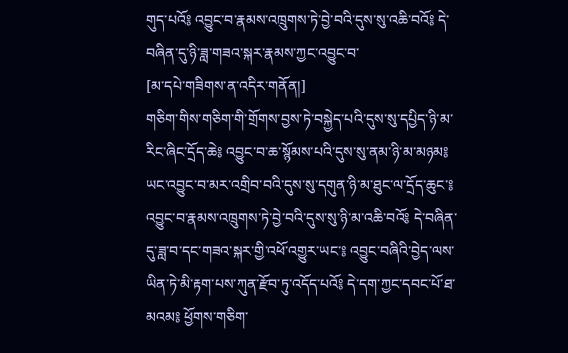གུད་པའོ༔ འབྱུང་བ་རྣམས་འཁྲུགས་ཏེ་བྱེ་བའི་དུས་སུ་འཆི་བའོ༔ དེ་བཞིན་དུ་ཉི་ཟླ་གཟའ་སྐར་རྣམས་ཀྱང་འབྱུང་བ་
[མ་དཔེ་གཟིགས་ན་འདིར་གནོན།]
གཅིག་གིས་གཅིག་གི་གྲོགས་བྱས་ཏེ་བསྐྱེད་པའི་དུས་སུ་དཔྱིད་ཉི་མ་རིང་ཞིང་དྲོད་ཆེ༔ འབྱུང་བ་ཆ་སྙོམས་པའི་དུས་སུ་ནམ་ཉི་མ་མཉམ༔ ཡང་འབྱུང་བ་མར་འགྲིབ་བའི་དུས་སུ་དགུན་ཉི་མ་ཐུང་ལ་དྲོད་ཆུང་༔ འབྱུང་བ་རྣམས་འཁྲུགས་ཏེ་བྱེ་བའི་དུས་སུ་ཉི་མ་འཆི་བའོ༔ དེ་བཞིན་དུ་ཟླ་བ་དང་གཟའ་སྐར་གྱི་འཕོ་འགྱུར་ཡང་༔ འབྱུང་བཞིའི་བྱེད་ལས་ཡིན་ཏེ་མི་རྟག་པས་ཀུན་རྫོབ་ཏུ་འདོད་པའོ༔ དེ་དག་ཀྱང་དབང་པོ་ཐ་མའམ༔ ཕྱོགས་གཅིག་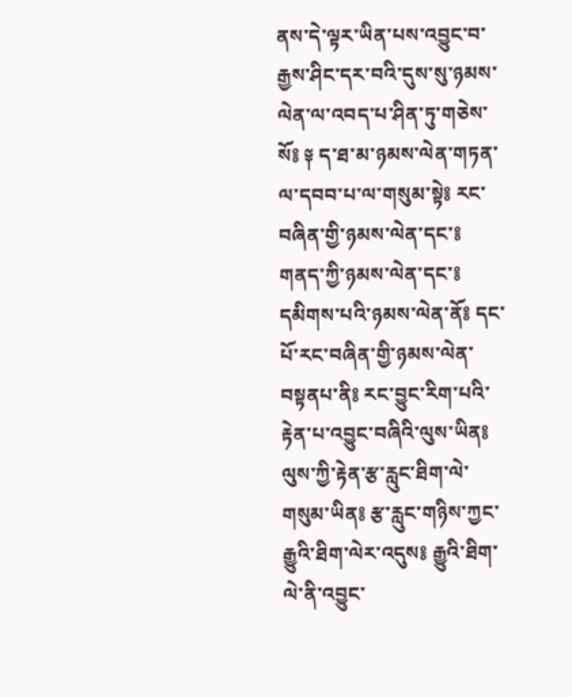ནས་དེ་ལྟར་ཡིན་པས་འབྱུང་བ་རྒྱས་ཤིང་དར་བའི་དུས་སུ་ཉམས་ལེན་ལ་འབད་པ་ཤིན་ཏུ་གཅེས་སོ༔ ༈ ད་ཐ་མ་ཉམས་ལེན་གཏན་ལ་དབབ་པ་ལ་གསུམ་སྟེ༔ རང་བཞིན་གྱི་ཉམས་ལེན་དང་༔ གནད་ཀྱི་ཉམས་ལེན་དང་༔ དམིགས་པའི་ཉམས་ལེན་ནོ༔ དང་པོ་རང་བཞིན་གྱི་ཉམས་ལེན་བསྟནཔ་ནི༔ རང་བྱུང་རིག་པའི་རྟེན་པ་འབྱུང་བཞིའི་ལུས་ཡིན༔ ལུས་ཀྱི་རྟེན་རྩ་རླུང་ཐིག་ལེ་གསུམ་ཡིན༔ རྩ་རླུང་གཉིས་ཀྱང་རྒྱུའི་ཐིག་ལེར་འདུས༔ རྒྱུའི་ཐིག་ལེ་ནི་འབྱུང་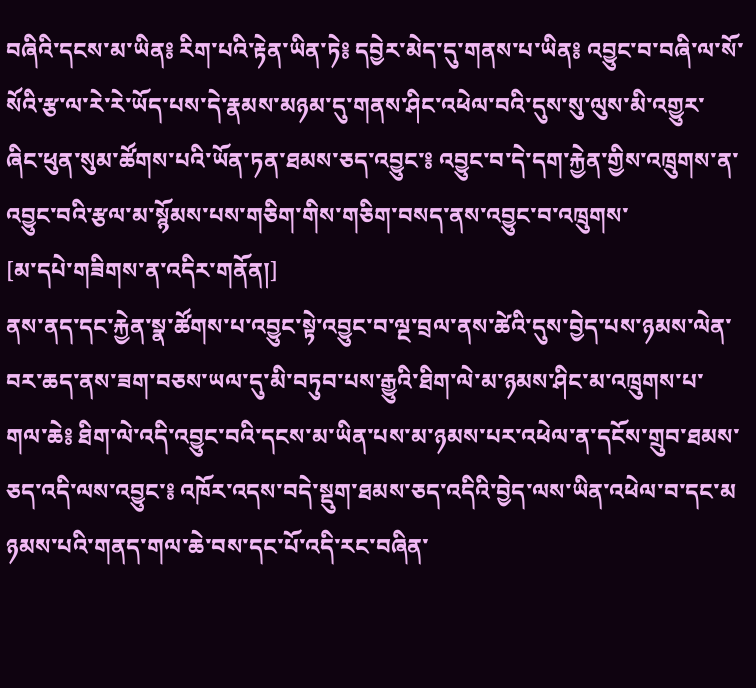བཞིའི་དངས་མ་ཡིན༔ རིག་པའི་རྟེན་ཡིན་ཏེ༔ དབྱེར་མེད་དུ་གནས་པ་ཡིན༔ འབྱུང་བ་བཞི་ལ་སོ་སོའི་རྩ་ལ་རེ་རེ་ཡོད་པས་དེ་རྣམས་མཉམ་དུ་གནས་ཤིང་འཕེལ་བའི་དུས་སུ་ལུས་མི་འགྱུར་ཞིང་ཕུན་སུམ་ཚོགས་པའི་ཡོན་ཏན་ཐམས་ཅད་འབྱུང་༔ འབྱུང་བ་དེ་དག་རྐྱེན་གྱིས་འཁྲུགས་ན་འབྱུང་བའི་རྩལ་མ་སྙོམས་པས་གཅིག་གིས་གཅིག་བསད་ནས་འབྱུང་བ་འཁྲུགས་
[མ་དཔེ་གཟིགས་ན་འདིར་གནོན།]
ནས་ནད་དང་རྐྱེན་སྣ་ཚོགས་པ་འབྱུང་སྟེ་འབྱུང་བ་ལྔ་བྲལ་ནས་ཚེའི་དུས་བྱེད་པས་ཉམས་ལེན་བར་ཆད་ནས་ཟག་བཅས་ཡལ་དུ་མི་བཏུབ་པས་རྒྱུའི་ཐིག་ལེ་མ་ཉམས་ཤིང་མ་འཁྲུགས་པ་གལ་ཆེ༔ ཐིག་ལེ་འདི་འབྱུང་བའི་དངས་མ་ཡིན་པས་མ་ཉམས་པར་འཕེལ་ན་དངོས་གྲུབ་ཐམས་ཅད་འདི་ལས་འབྱུང་༔ འཁོར་འདས་བདེ་སྡུག་ཐམས་ཅད་འདིའི་བྱེད་ལས་ཡིན་འཕེལ་བ་དང་མ ཉམས་པའི་གནད་གལ་ཆེ་བས་དང་པོ་འདི་རང་བཞིན་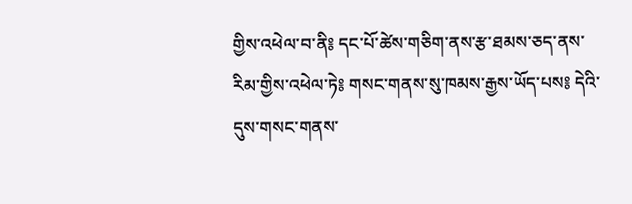གྱིས་འཕེལ་བ་ནི༔ དང་པོ་ཚེས་གཅིག་ནས་རྩ་ཐམས་ཅད་ནས་རིམ་གྱིས་འཕེལ་ཏེ༔ གསང་གནས་སུ་ཁམས་རྒྱས་ཡོད་པས༔ དེའི་དུས་གསང་གནས་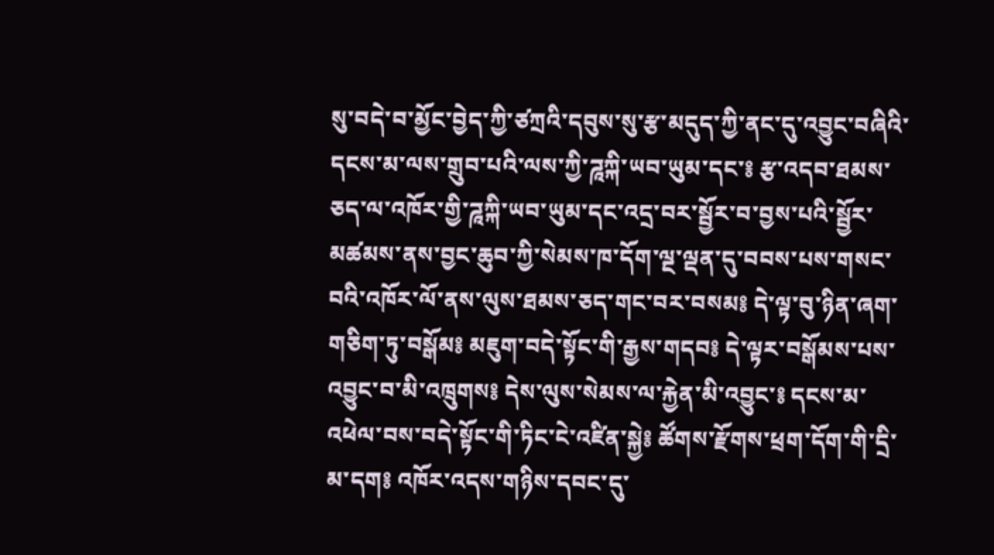སུ་བདེ་བ་མྱོང་བྱེད་ཀྱི་ཙཀྲའི་དབུས་སུ་རྩ་མདུད་ཀྱི་ནང་དུ་འབྱུང་བཞིའི་དངས་མ་ལས་གྲུབ་པའི་ལས་ཀྱི་ཌཱཀྐི་ཡབ་ཡུམ་དང་༔ རྩ་འདབ་ཐམས་ཅད་ལ་འཁོར་གྱི་ཌཱཀྐི་ཡབ་ཡུམ་དང་འདྲ་བར་སྦྱོར་བ་བྱས་པའི་སྦྱོར་མཚམས་ནས་བྱང་ཆུབ་ཀྱི་སེམས་ཁ་དོག་ལྔ་ལྡན་དུ་བབས་པས་གསང་བའི་འཁོར་ལོ་ནས་ལུས་ཐམས་ཅད་གང་བར་བསམ༔ དེ་ལྟ་བུ་ཉིན་ཞག་གཅིག་ཏུ་བསྒོམ༔ མཇུག་བདེ་སྟོང་གི་རྒྱས་གདབ༔ དེ་ལྟར་བསྒོམས་པས་འབྱུང་བ་མི་འཁྲུགས༔ དེས་ལུས་སེམས་ལ་རྐྱེན་མི་འབྱུང་༔ དངས་མ་འཕེལ་བས་བདེ་སྟོང་གི་ཏིང་ངེ་འཛིན་སྐྱེ༔ ཚོགས་རྫོགས་ཕྲག་དོག་གི་དྲི་མ་དག༔ འཁོར་འདས་གཉིས་དབང་དུ་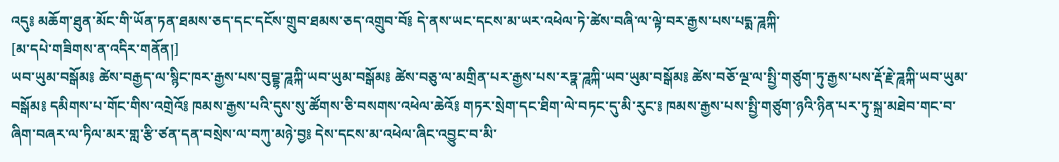འདུ༔ མཆོག་ཐུན་མོང་གི་ཡོན་ཏན་ཐམས་ཅད་དང་དངོས་གྲུབ་ཐམས་ཅད་འགྲུབ་བོ༔ དེ་ནས་ཡང་དངས་མ་ཡར་འཕེལ་ཏེ་ཚེས་བཞི་ལ་ལྟེ་བར་རྒྱས་པས་པདྨ་ཌཱཀྐི་
[མ་དཔེ་གཟིགས་ན་འདིར་གནོན།]
ཡབ་ཡུམ་བསྒོམ༔ ཚེས་བརྒྱད་ལ་སྙིང་ཁར་རྒྱས་པས་བུབྡྷ་ཌཱཀྐི་ཡབ་ཡུམ་བསྒོམ༔ ཚེས་བཅུ་ལ་མགྲིན་པར་རྒྱས་པས་རཏྣ་ཌཱཀྐི་ཡབ་ཡུམ་བསྒོམ༔ ཚེས་བཅོ་ལྔ་ལ་སྤྱི་གཙུག་ཏུ་རྒྱས་པས་རྡོ་རྗེ་ཌཱཀྐི་ཡབ་ཡུམ་བསྒོམ༔ དམིགས་པ་གོང་གིས་འགྲེའོ༔ ཁམས་རྒྱས་པའི་དུས་སུ་ཚོགས་ཅི་བསགས་འཕེལ་ཆེའོ༔ གཏར་སྲེག་དང་ཐིག་ལེ་བཏང་དུ་མི་རུང་༔ ཁམས་རྒྱས་པས་སྤྱི་གཙུག་ཉའི་ཉིན་པར་ཏུ་སྐྲ་མཐེབ་གང་བ་ཞིག་བཞར་ལ་ཏིལ་མར་གླ་རྩི་ཙན་དན་བསྲེས་ལ་བཀུ་མཉེ་བྱ༔ དེས་དངས་མ་འཕེལ་ཞིང་འབྱུང་བ་མི་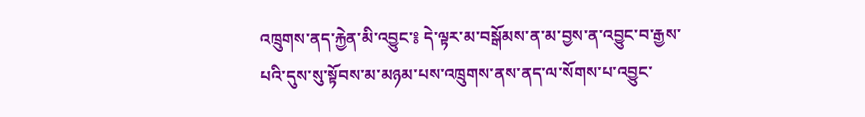འཁྲུགས་ནད་རྐྱེན་མི་འབྱུང་༔ དེ་ལྟར་མ་བསྒོམས་ན་མ་བྱས་ན་འབྱུང་བ་རྒྱས་པའི་དུས་སུ་སྟོབས་མ་མཉམ་པས་འཁྲུགས་ནས་ནད་ལ་སོགས་པ་འབྱུང་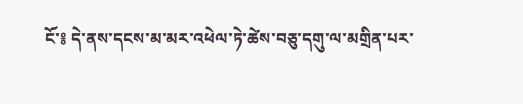ངོ་༔ དེ་ནས་དངས་མ་མར་འཕེལ་ཏེ་ཚེས་བཅུ་དགུ་ལ་མགྲིན་པར་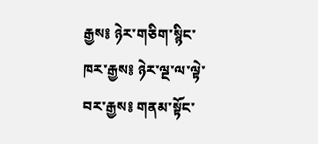རྒྱས༔ ཉེར་གཅིག་སྙིང་ཁར་རྒྱས༔ ཉེར་ལྔ་ལ་ལྟེ་བར་རྒྱས༔ གནམ་སྟོང་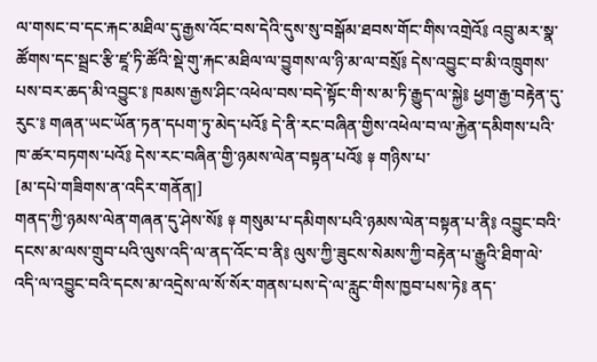ལ་གསང་བ་དང་རྐང་མཐིལ་དུ་རྒྱས་འོང་བས་དེའི་དུས་སུ་བསྒོམ་ཐབས་གོང་གིས་འགྲེའོ༔ འབྲུ་མར་སྣ་ཚོགས་དང་སྦྲང་རྩི་ཛཱ་ཏི་ཚོའི་སྡེ་གུ་རྐང་མཐིལ་ལ་བྱུགས་ལ་ཉི་མ་ལ་བསྲོ༔ དེས་འབྱུང་བ་མི་འཁྲུགས་པས་བར་ཆད་མི་འབྱུང་༔ ཁམས་རྒྱས་ཤིང་འཕེལ་བས་བདེ་སྟོང་གི་ས་མ་ཏི་རྒྱུད་ལ་སྐྱེ༔ ཕྱག་རྒྱ་བརྟེན་དུ་རུང་༔ གཞན་ཡང་ཡོན་ཏན་དཔག་ཏུ་མེད་པའོ༔ དེ་ནི་རང་བཞིན་གྱིས་འཕེལ་བ་ལ་རྐྱེན་དམིགས་པའི་ཁ་ཚར་བཏགས་པའོ༔ དེས་རང་བཞིན་གྱི་ཉམས་ལེན་བསྟན་པའོ༔ ༈ གཉིས་པ་
[མ་དཔེ་གཟིགས་ན་འདིར་གནོན།]
གནད་ཀྱི་ཉམས་ལེན་གཞན་དུ་ཤེས་སོ༔ ༈ གསུམ་པ་དམིགས་པའི་ཉམས་ལེན་བསྟན་པ་ནི༔ འབྱུང་བའི་དངས་མ་ལས་གྲུབ་པའི་ལུས་འདི་ལ་ནད་འོང་བ་ནི༔ ལུས་ཀྱི་ཟུངས་སེམས་ཀྱི་བརྟེན་པ་རྒྱུའི་ཐིག་ལེ་འདི་ལ་འབྱུང་བའི་དངས་མ་འདྲེས་ལ་སོ་སོར་གནས་པས་དེ་ལ་རླུང་གིས་ཁྱབ་པས་ཏེ༔ ནད་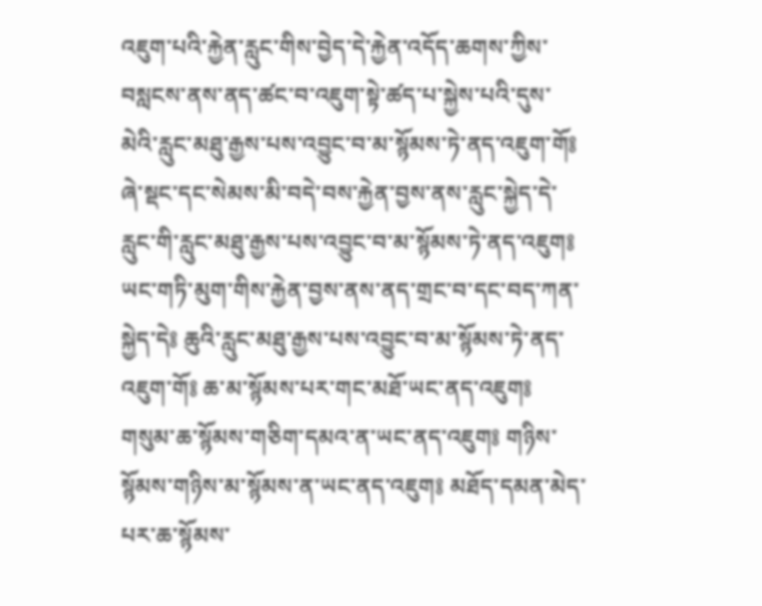འཇུག་པའི་རྐྱེན་རླུང་གིས་བྱེད་དེ་རྐྱེན་འདོད་ཆགས་ཀྱིས་བསླངས་ནས་ནད་ཚང་བ་འཇུག་སྟེ་ཚད་པ་སྐྱེས་པའི་དུས་མེའི་རླུང་མཐུ་རྒྱས་པས་འབྱུང་བ་མ་སྙོམས་ཏེ་ནད་འཇུག་གོ༔ ཞེ་སྡང་དང་སེམས་མི་བདེ་བས་རྐྱེན་བྱས་ནས་རླུང་སྐྱེད་དེ་རླུང་གི་རླུང་མཐུ་རྒྱས་པས་འབྱུང་བ་མ་སྙོམས་ཏེ་ནད་འཇུག༔ ཡང་གཏི་མུག་གིས་རྐྱེན་བྱས་ནས་ནད་གྲང་བ་དང་བད་ཀན་སྐྱེད་དེ༔ ཆུའི་རླུང་མཐུ་རྒྱས་པས་འབྱུང་བ་མ་སྙོམས་ཏེ་ནད་འཇུག་གོ༔ ཆ་མ་སྙོམས་པར་གང་མཐོ་ཡང་ནད་འཇུག༔ གསུམ་ཆ་སྙོམས་གཅིག་དམའ་ན་ཡང་ནད་འཇུག༔ གཉིས་སྙོམས་གཉིས་མ་སྙོམས་ན་ཡང་ནད་འཇུག༔ མཐོད་དམན་མེད་པར་ཆ་སྙོམས་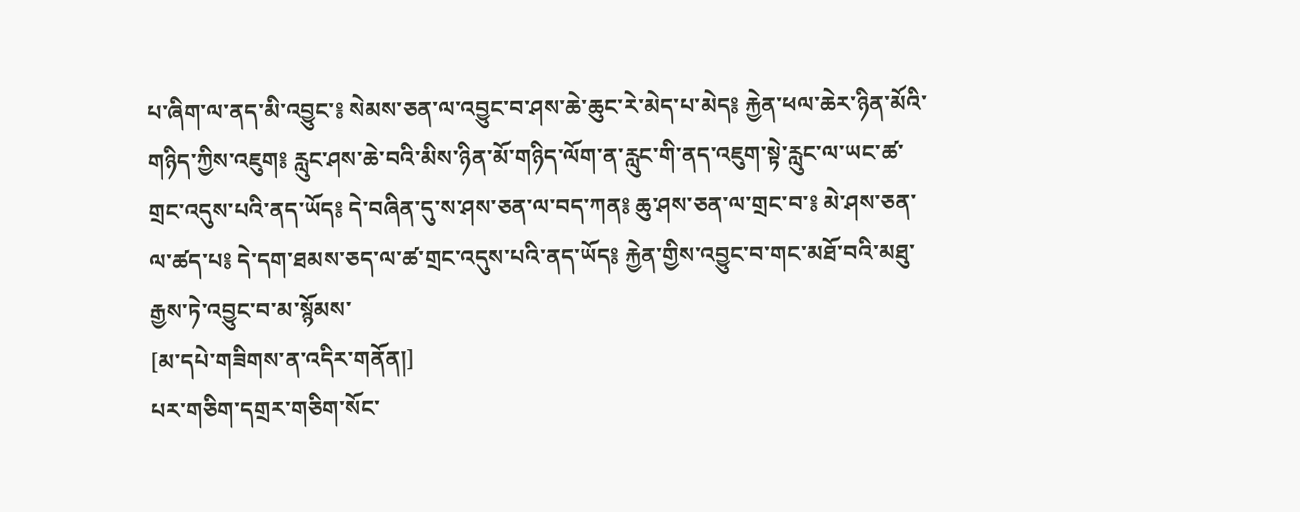པ་ཞིག་ལ་ནད་མི་འབྱུང་༔ སེམས་ཅན་ལ་འབྱུང་བ་ཤས་ཆེ་ཆུང་རེ་མེད་པ་མེད༔ རྐྱེན་ཕལ་ཆེར་ཉིན་མོའི་གཉིད་ཀྱིས་འཇུག༔ རླུང་ཤས་ཆེ་བའི་མིས་ཉིན་མོ་གཉིད་ལོག་ན་རླུང་གི་ནད་འཇུག་སྟེ་རླུང་ལ་ཡང་ཚ་གྲང་འདུས་པའི་ནད་ཡོད༔ དེ་བཞིན་དུ་ས་ཤས་ཅན་ལ་བད་ཀན༔ ཆུ་ཤས་ཅན་ལ་གྲང་བ་༔ མེ་ཤས་ཅན་ལ་ཚད་པ༔ དེ་དག་ཐམས་ཅད་ལ་ཚ་གྲང་འདུས་པའི་ནད་ཡོད༔ རྐྱེན་གྱིས་འབྱུང་བ་གང་མཐོ་བའི་མཐུ་རྒྱས་ཏེ་འབྱུང་བ་མ་སྙོམས་
[མ་དཔེ་གཟིགས་ན་འདིར་གནོན།]
པར་གཅིག་དགྲར་གཅིག་སོང་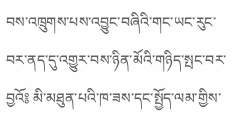བས་འཁྲུགས་པས་འབྱུང་བཞིའི་གང་ཡང་རུང་བར་ནད་དུ་འགྱུར་བས་ཉིན་མོའི་གཉིད་སྤང་བར་བྱའོ༔ མི་མཐུན་པའི་ཁ་ཟས་དང་སྤྱོད་ལམ་གྱིས་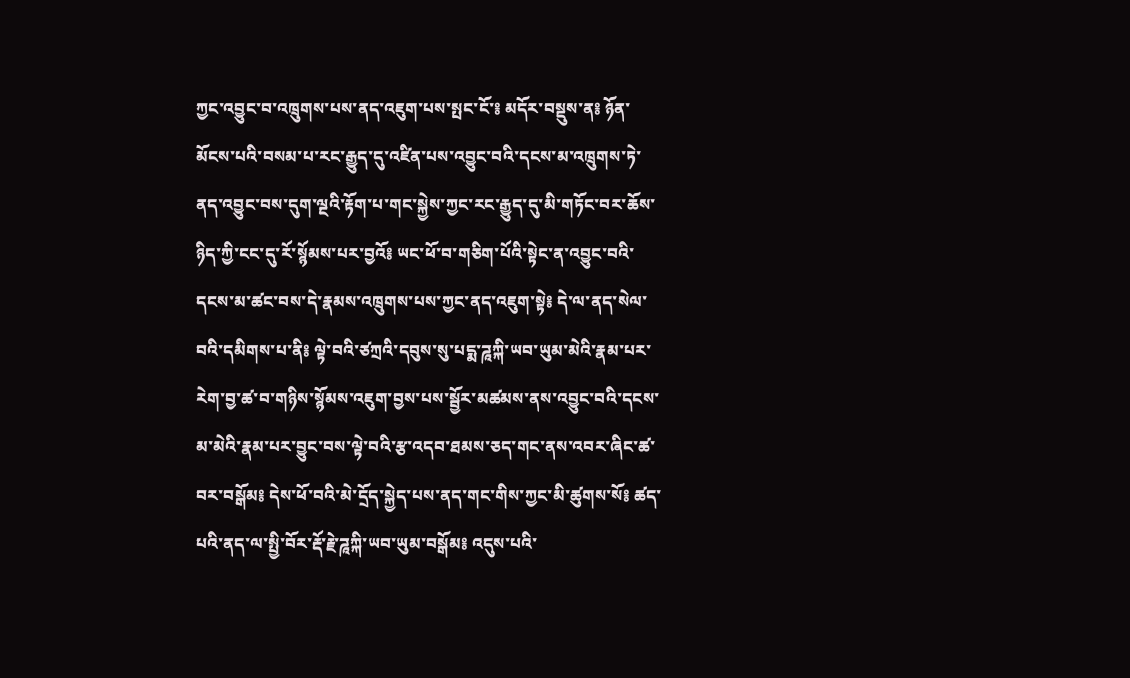ཀྱང་འབྱུང་བ་འཁྲུགས་པས་ནད་འཇུག་པས་སྤང་ངོ་༔ མདོར་བསྡུས་ན༔ ཉོན་མོངས་པའི་བསམ་པ་རང་རྒྱུད་དུ་འཛིན་པས་འབྱུང་བའི་དངས་མ་འཁྲུགས་ཏེ་ནད་འབྱུང་བས་དུག་ལྔའི་རྟོག་པ་གང་སྐྱེས་ཀྱང་རང་རྒྱུད་དུ་མི་གཏོང་བར་ཆོས་ཉིད་ཀྱི་ངང་དུ་རོ་སྙོམས་པར་བྱའོ༔ ཡང་ཕོ་བ་གཅིག་པོའི་སྟེང་ན་འབྱུང་བའི་དངས་མ་ཚང་བས་དེ་རྣམས་འཁྲུགས་པས་ཀྱང་ནད་འཇུག་སྟེ༔ དེ་ལ་ནད་སེལ་བའི་དམིགས་པ་ནི༔ ལྟེ་བའི་ཙཀྲའི་དབུས་སུ་པདྨ་ཌཱཀྐི་ཡབ་ཡུམ་མེའི་རྣམ་པར་རེག་བྱ་ཚ་བ་གཉིས་སྙོམས་འཇུག་བྱས་པས་སྦྱོར་མཚམས་ནས་འབྱུང་བའི་དངས་མ་མེའི་རྣམ་པར་བྱུང་བས་ལྟེ་བའི་རྩ་འདབ་ཐམས་ཅད་གང་ནས་འབར་ཞིང་ཚ་བར་བསྒོམ༔ དེས་ཕོ་བའི་མེ་དྲོད་སྐྱེད་པས་ནད་གང་གིས་ཀྱང་མི་ཚུགས་སོ༔ ཚད་པའི་ནད་ལ་སྤྱི་བོར་རྡོ་རྗེ་ཌཱཀྐི་ཡབ་ཡུམ་བསྒོམ༔ འདུས་པའི་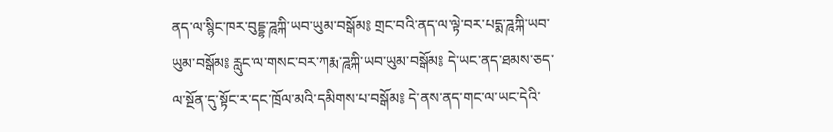ནད་ལ་སྙིང་ཁར་བུདྡྷ་ཌཱཀྐི་ཡབ་ཡུམ་བསྒོམ༔ གྲང་བའི་ནད་ལ་ལྟེ་བར་པདྨ་ཌཱཀྐི་ཡབ་ཡུམ་བསྒོམ༔ རླུང་ལ་གསང་བར་ཀརྨ་ཌཱཀྐི་ཡབ་ཡུམ་བསྒོམ༔ དེ་ཡང་ནད་ཐམས་ཅད་ལ་སྔོན་དུ་སྟོང་ར་དང་ཁྲོལ་མའི་དམིགས་པ་བསྒོམ༔ དེ་ནས་ནད་གང་ལ་ཡང་དེའི་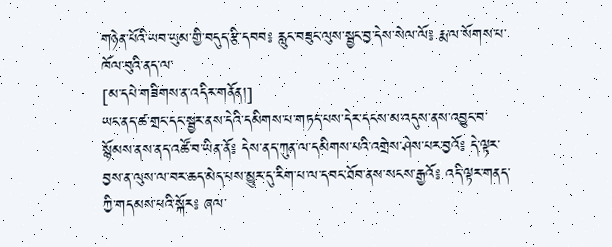གཉེན་པོའི་ཡབ་ཡུམ་གྱི་བདུད་རྩི་དབབ༔ རླུང་བཟུང་ལུས་སྦྱང་བྱ་དེས་སེལ་ལོ༔ རྨ་ལ་སོགས་པ་ཁོལ་བུའི་ནད་ལ་
[མ་དཔེ་གཟིགས་ན་འདིར་གནོན།]
ཡང་ནད་ཚ་གྲང་དང་སྦྱར་ནས་དེའི་དམིགས་པ་གཏད་པས་དེར་དངས་མ་འདུས་ནས་འབྱུང་བ་སྙོམས་ནས་ནད་འཚོ་བ་ཡིན་ནོ༔ དེས་ནད་ཀུན་ལ་དམིགས་པའི་འགྲེས་ཤེས་པར་བྱའོ༔ དེ་ལྟར་བྱས་ན་ལུས་ལ་བར་ཆད་མེད་པས་མྱུར་དུ་རིག་པ་ལ་དབང་ཐོབ་ནས་སངས་རྒྱའོ༔ འདི་ལྟར་གནད་ཀྱི་གདམས་པའི་སྐོར༔ ཞལ་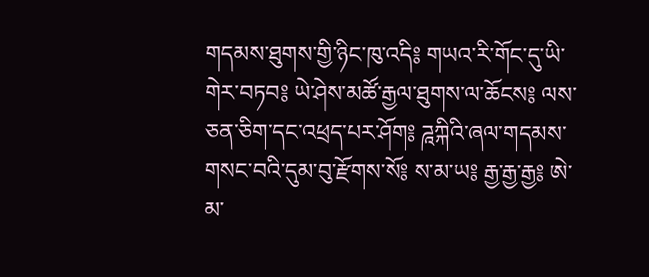གདམས་ཐུགས་གྱི་ཉིང་ཁུ་འདི༔ གཡའ་རི་གོང་དུ་ཡི་གེར་བཏབ༔ ཡེ་ཤེས་མཚོ་རྒྱལ་ཐུགས་ལ་ཆོངས༔ ལས་ཅན་ཅིག་དང་འཕྲད་པར་ཤོག༔ ཌཱཀྐིའི་ཞལ་གདམས་གསང་བའི་དུམ་བུ་རྫོགས་སོ༔ ས་མ་ཡ༔ རྒྱ་རྒྱ་རྒྱ༔ ཨེ་མ་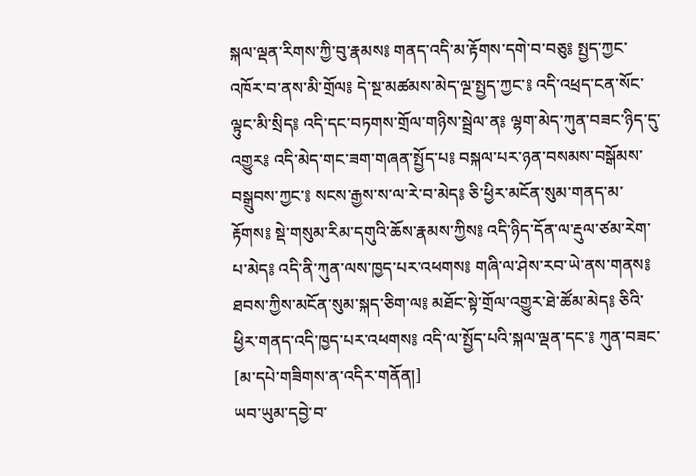སྐལ་ལྡན་རིགས་ཀྱི་བུ་རྣམས༔ གནད་འདི་མ་རྟོགས་དགེ་བ་བཅུ༔ སྤྱད་ཀྱང་འཁོར་བ་ནས་མི་གྲོལ༔ དེ་སྔ་མཚམས་མེད་ལྔ་སྤྱད་ཀྱང་༔ འདི་འཕྲད་ངན་སོང་ལྟུང་མི་སྲིད༔ འདི་དང་བཏགས་གྲོལ་གཉིས་སྦྲེལ་ན༔ ལྷག་མེད་ཀུན་བཟང་ཉིད་དུ་འགྱུར༔ འདི་མེད་གང་ཟག་གཞན་སྤྱོད་པ༔ བསྐལ་པར་ཉན་བསམས་བསྒོམས་བསྒྲུབས་ཀྱང་༔ སངས་རྒྱས་ས་ལ་རེ་བ་མེད༔ ཅི་ཕྱིར་མངོན་སུམ་གནད་མ་རྟོགས༔ སྡེ་གསུམ་རིམ་དགུའི་ཆོས་རྣམས་ཀྱིས༔ འདི་ཉིད་དོན་ལ་རྡུལ་ཙམ་རེག་པ་མེད༔ འདི་ནི་ཀུན་ལས་ཁྱད་པར་འཕགས༔ གཞི་ལ་ཤེས་རབ་ཡེ་ནས་གནས༔ ཐབས་ཀྱིས་མངོན་སུམ་སྐད་ཅིག་ལ༔ མཐོང་སྟེ་གྲོལ་འགྱུར་ཐེ་ཚོམ་མེད༔ ཅིའི་ཕྱིར་གནད་འདི་ཁྱད་པར་འཕགས༔ འདི་ལ་སྤྱོད་པའི་སྐལ་ལྡན་དང་༔ ཀུན་བཟང་
[མ་དཔེ་གཟིགས་ན་འདིར་གནོན།]
ཡབ་ཡུམ་དབྱེ་བ་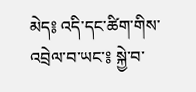མེད༔ འདི་དང་ཚིག་གིས་འབྲེལ་བ་ཡང་༔ སྐྱེ་བ་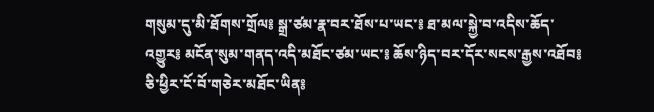གསུམ་དུ་མི་ཐོགས་གྲོལ༔ སྒྲ་ཙམ་རྣ་བར་ཐོས་པ་ཡང་༔ ཐ་མལ་སྐྱེ་བ་འདིས་ཆོད་འགྱུར༔ མངོན་སུམ་གནད་འདི་མཐོང་ཙམ་ཡང་༔ ཆོས་ཉིད་བར་དོར་སངས་རྒྱས་འཐོབ༔ ཅི་ཕྱིར་ངོ་བོ་གཅེར་མཐོང་ཡིན༔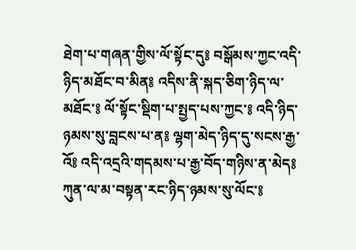ཐེག་པ་གཞན་གྱིས་ལོ་སྟོང་དུ༔ བསྒོམས་ཀྱང་འདི་ཉིད་མཐོང་བ་མིན༔ འདིས་ནི་སྐད་ཅིག་ཉིད་ལ་མཐོང་༔ ལོ་སྟོང་སྡིག་པ་སྤྱད་པས་ཀྱང་༔ འདི་ཉིད་ཉམས་སུ་བླངས་པ་ན༔ ལྷག་མེད་ཉིད་དུ་སངས་རྒྱ་འོ༔ འདི་འདྲའི་གདམས་པ་རྒྱ་བོད་གཉིས་ན་མེད༔ ཀུན་ལ་མ་བསྟན་རང་ཉིད་ཉམས་སུ་ལོང་༔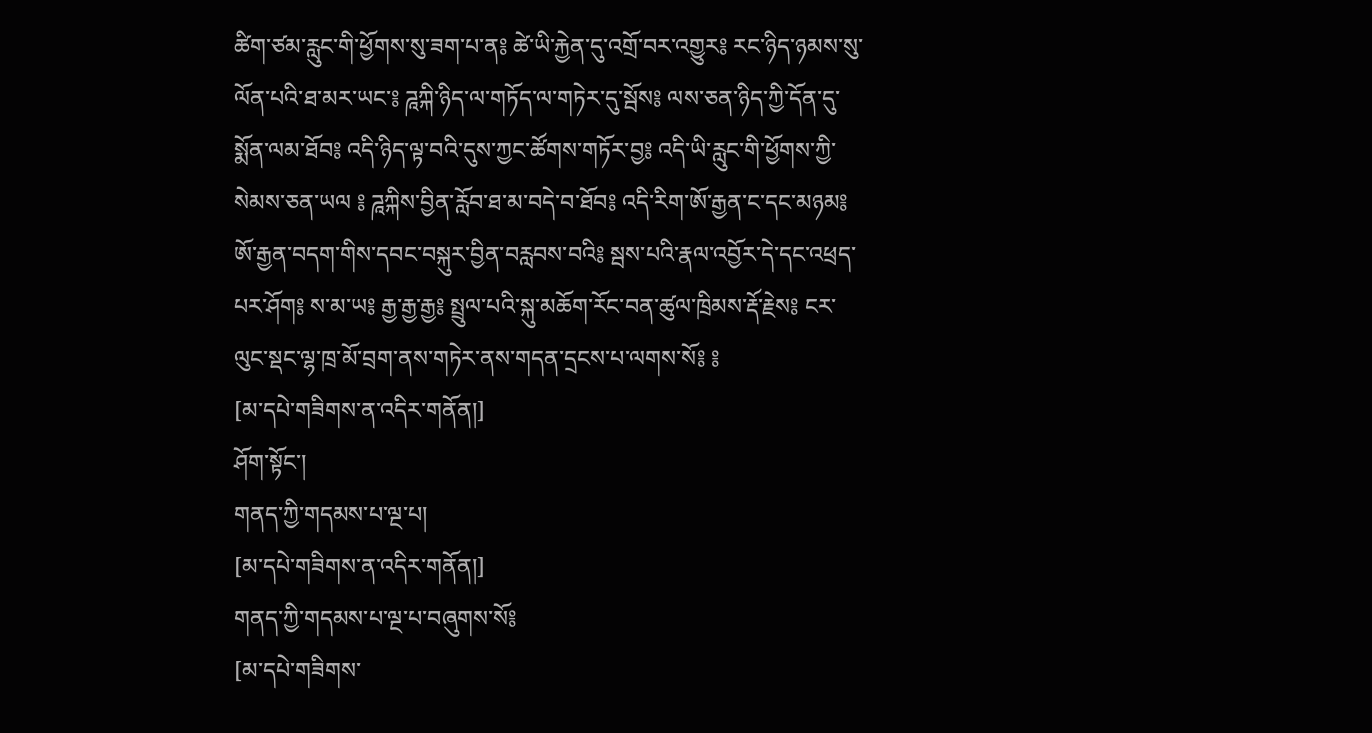ཚིག་ཙམ་རླུང་གི་ཕྱོགས་སུ་ཟག་པ་ན༔ ཚེ་ཡི་རྐྱེན་དུ་འགྲོ་བར་འགྱུར༔ རང་ཉིད་ཉམས་སུ་ལོན་པའི་ཐ་མར་ཡང་༔ ཌཱཀྐི་ཉིད་ལ་གཏོད་ལ་གཏེར་དུ་སྦོས༔ ལས་ཅན་ཉིད་ཀྱི་དོན་དུ་སྨོན་ལམ་ཐོབ༔ འདི་ཉིད་ལྟ་བའི་དུས་ཀྱང་ཚོགས་གཏོར་བྱ༔ འདི་ཡི་རླུང་གི་ཕྱོགས་ཀྱི་སེམས་ཅན་ཡལ ༔ ཌཱཀྐིས་བྱིན་རློབ་ཐ་མ་བདེ་བ་ཐོབ༔ འདི་རིག་ཨོ་རྒྱན་ང་དང་མཉམ༔ ཨོ་རྒྱན་བདག་གིས་དབང་བསྐུར་བྱིན་བརླབས་བའི༔ སྦས་པའི་རྣལ་འབྱོར་དེ་དང་འཕྲད་པར་ཤོག༔ ས་མ་ཡ༔ རྒྱ་རྒྱ་རྒྱ༔ སྤྲུལ་པའི་སྐུ་མཆོག་རོང་བན་ཚུལ་ཁྲིམས་རྡོ་རྗེས༔ ངར་ལུང་སྡང་ལྷ་ཁྲ་མོ་བྲག་ནས་གཏེར་ནས་གདན་དྲངས་པ་ལགས་སོ༔ ༔
[མ་དཔེ་གཟིགས་ན་འདིར་གནོན།]
ཤོག་སྟོང་།
གནད་ཀྱི་གདམས་པ་ལྔ་པ།
[མ་དཔེ་གཟིགས་ན་འདིར་གནོན།]
གནད་ཀྱི་གདམས་པ་ལྔ་པ་བཞུགས་སོ༔
[མ་དཔེ་གཟིགས་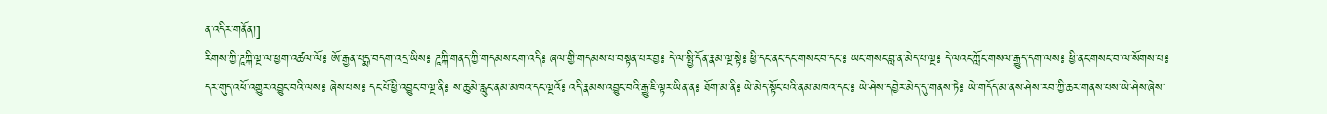ན་འདིར་གནོན།]
རིགས་ཀྱི་ཌཱཀྐི་ལྔ་ལ་ཕྱག་འཚལ་ལོ༔ ཨོ་རྒྱན་པདྨ་བདག་འདྲ་ཡིས༔ ཌཱཀྐི་གནད་ཀྱི་གདམས་ངག་འདི༔ ཞལ་གྱི་གདམས་པ་བསྟན་པར་བྱ༔ དེ་ལ་སྤྱི་དོན་རྣམ་ལྔ་སྟེ༔ ཕྱི་དང་ནང་དང་གསང་བ་དང་༔ ཡང་གསང་བླ་ན་མེད་པ་ལྔ༔ དེ་ལའང་ཀློང་གསལ་རྒྱུད་དག་ལས༔ ཕྱི་ནང་གསང་བ་ལ་སོགས་པ༔ དར་གུད་འཕོ་འགྱུར་འབྱུང་བའི་ལས༔ ཞེས་པས༔ དང་པོ་ཕྱི་འབྱུང་བ་ལྔ་ནི༔ ས་ཆུ་མེ་རླུང་ནམ་མཁའ་དང་ལྔའོ༔ འདི་རྣམས་འབྱུང་བའི་རྒྱུ་ཇི་ལྟར་ཡིན་ན༔ ཐོག་མ་ནི༔ ཡེ་མེད་སྟོང་པའི་ནམ་མཁའ་དང་༔ ཡེ་ཤེས་དབྱེར་མེད་དུ་གནས་ཏེ༔ ཡེ་གདོད་མ་ནས་ཤེས་རབ་ཀྱི་ཆར་གནས་པས་ཡེ་ཤེས་ཞེས་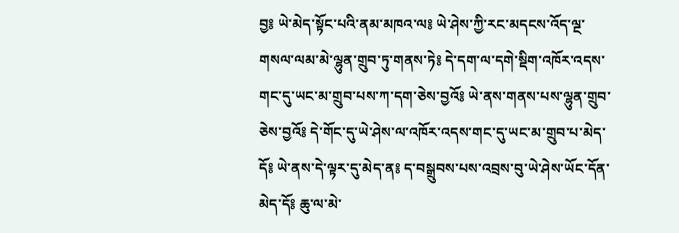བྱ༔ ཡེ་མེད་སྟོང་པའི་ནམ་མཁའ་ལ༔ ཡེ་ཤེས་ཀྱི་རང་མདངས་འོད་ལྔ་གསལ་ལམ་མེ་ལྷུན་གྲུབ་ཏུ་གནས་ཏེ༔ དེ་དག་ལ་དགེ་སྡིག་འཁོར་འདས་གང་དུ་ཡང་མ་གྲུབ་པས་ཀ་དག་ཅེས་བྱའོ༔ ཡེ་ནས་གནས་པས་ལྷུན་གྲུབ་ཅེས་བྱའོ༔ དེ་གོང་དུ་ཡེ་ཤེས་ལ་འཁོར་འདས་གང་དུ་ཡང་མ་གྲུབ་པ་མེད་དོ༔ ཡེ་ནས་དེ་ལྟར་དུ་མེད་ན༔ ད་བསྒྲུབས་པས་འབྲས་བུ་ཡེ་ཤེས་ཡོང་དོན་མེད་དོ༔ ཆུ་ལ་མེ་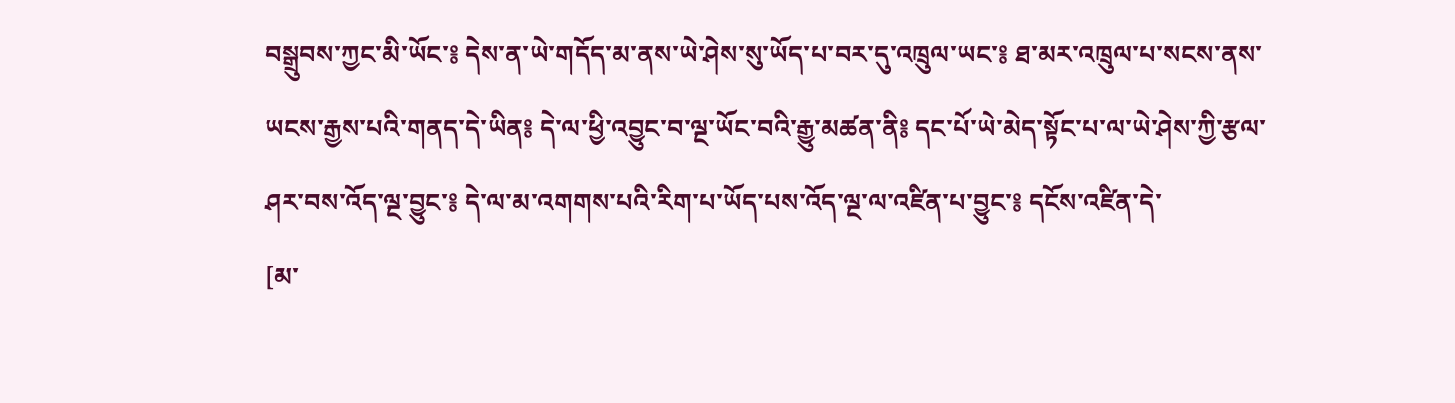བསྒྲུབས་ཀྱང་མི་ཡོང་༔ དེས་ན་ཡེ་གདོད་མ་ནས་ཡེ་ཤེས་སུ་ཡོད་པ་བར་དུ་འཁྲུལ་ཡང་༔ ཐ་མར་འཁྲུལ་པ་སངས་ནས་ཡངས་རྒྱས་པའི་གནད་དེ་ཡིན༔ དེ་ལ་ཕྱི་འབྱུང་བ་ལྔ་ཡོང་བའི་རྒྱུ་མཚན་ནི༔ དང་པོ་ཡེ་མེད་སྟོང་པ་ལ་ཡེ་ཤེས་ཀྱི་རྩལ་ཤར་བས་འོད་ལྔ་བྱུང་༔ དེ་ལ་མ་འགགས་པའི་རིག་པ་ཡོད་པས་འོད་ལྔ་ལ་འཛིན་པ་བྱུང་༔ དངོས་འཛིན་དེ་
[མ་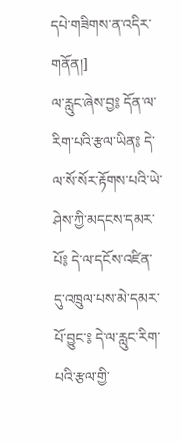དཔེ་གཟིགས་ན་འདིར་གནོན།]
ལ་རླུང་ཞེས་བྱ༔ དོན་ལ་རིག་པའི་རྩལ་ཡིན༔ དེ་ལ་སོ་སོར་རྟོགས་པའི་ཡེ་ཤེས་ཀྱི་མདངས་དམར་པོ༔ དེ་ལ་དངོས་འཛིན་དུ་འཁྲུལ་པས་མེ་དམར་པོ་བྱུང་༔ དེ་ལ་རླུང་རིག་པའི་རྩལ་གྱི་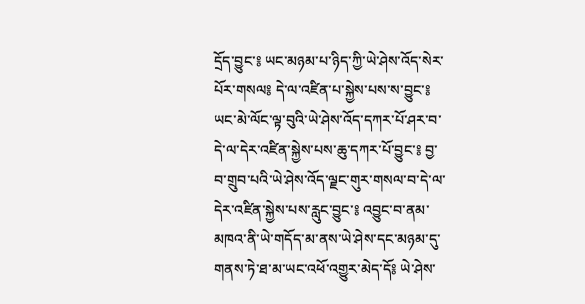དྲོད་བྱུང་༔ ཡང་མཉམ་པ་ཉིད་ཀྱི་ཡེ་ཤེས་འོད་སེར་པོར་གསལ༔ དེ་ལ་འཛིན་པ་སྐྱེས་པས་ས་བྱུང་༔ ཡང་མེ་ལོང་ལྟ་བུའི་ཡེ་ཤེས་འོད་དཀར་པོ་ཤར་བ་དེ་ལ་དེར་འཛིན་སྐྱེས་པས་ཆུ་དཀར་པོ་བྱུང་༔ བྱ་བ་གྲུབ་པའི་ཡེ་ཤེས་འོད་ལྗང་གུར་གསལ་བ་དེ་ལ་དེར་འཛིན་སྐྱེས་པས་རླུང་བྱུང་༔ འབྱུང་བ་ནམ་མཁའ་ནི་ཡེ་གདོད་མ་ནས་ཡེ་ཤེས་དང་མཉམ་དུ་གནས་ཏེ་ཐ་མ་ཡང་འཕོ་འགྱུར་མེད་དོ༔ ཡེ་ཤེས་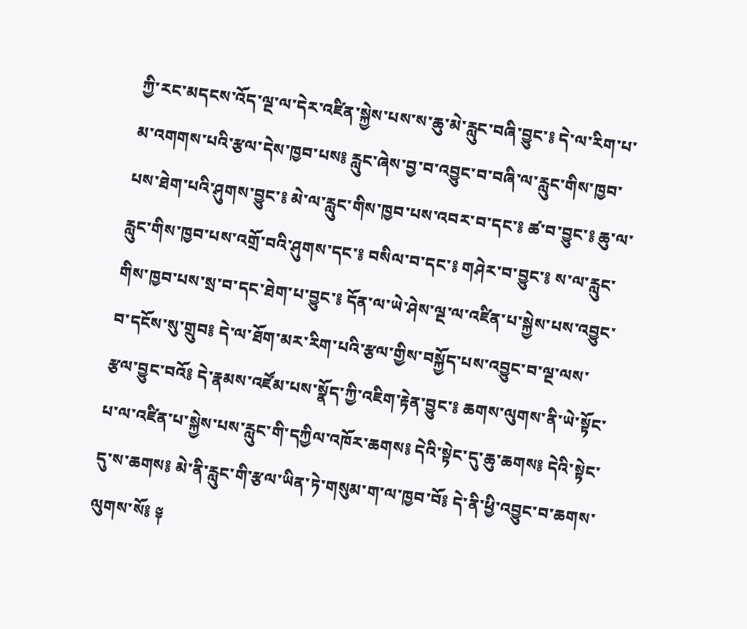ཀྱི་རང་མདངས་འོད་ལྔ་ལ་དེར་འཛིན་སྐྱེས་པས་ས་ཆུ་མེ་རླུང་བཞི་བྱུང་༔ དེ་ལ་རིག་པ་མ་འགགས་པའི་རྩལ་དེས་ཁྱབ་པས༔ རླུང་ཞེས་བྱ་བ་འབྱུང་བ་བཞི་ལ་རླུང་གིས་ཁྱབ་པས་ཐེག་པའི་ཤུགས་བྱུང་༔ མེ་ལ་རླུང་གིས་ཁྱབ་པས་འབར་བ་དང་༔ ཚ་བ་བྱུང་༔ ཆུ་ལ་རླུང་གིས་ཁྱབ་པས་འགྲོ་བའི་ཤུགས་དང་༔ བསིལ་བ་དང་༔ གཤེར་བ་བྱུང་༔ ས་ལ་རླུང་གིས་ཁྱབ་པས་སྲ་བ་དང་ཐེག་པ་བྱུང་༔ དོན་ལ་ཡེ་ཤེས་ལྔ་ལ་འཛིན་པ་སྐྱེས་པས་འབྱུང་བ་དངོས་སུ་གྲུབ༔ དེ་ལ་ཐོག་མར་རིག་པའི་རྩལ་གྱིས་བསྐྱོད་པས་འབྱུང་བ་ལྔ་ལས་རྩལ་བྱུང་བའོ༔ དེ་རྣམས་འཛོམ་པས་སྣོད་ཀྱི་འཇིག་རྟེན་བྱུང་༔ ཆགས་ལུགས་ནི་ཡེ་སྟོང་པ་ལ་འཛིན་པ་སྐྱེས་པས་རླུང་གི་དཀྱིལ་འཁོར་ཆགས༔ དེའི་སྟེང་དུ་ཆུ་ཆགས༔ དེའི་སྟེང་དུ་ས་ཆགས༔ མེ་ནི་རླུང་གི་རྩལ་ཡིན་ཏེ་གསུམ་ག་ལ་ཁྱབ་བོ༔ དེ་ནི་ཕྱི་འབྱུང་བ་ཆགས་ལུགས་སོ༔ ༈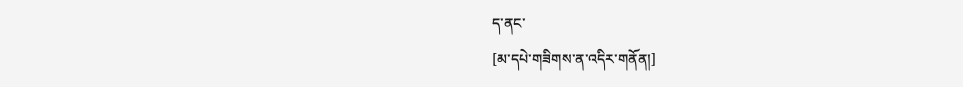ད་ནང་
[མ་དཔེ་གཟིགས་ན་འདིར་གནོན།]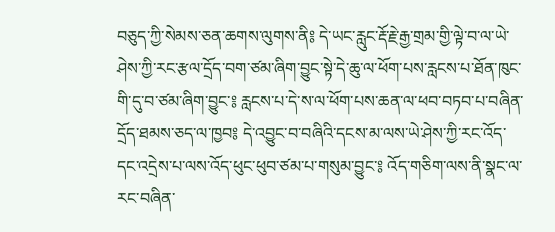བཅུད་ཀྱི་སེམས་ཅན་ཆགས་ལུགས་ནི༔ དེ་ཡང་རླུང་རྡོ་རྗེ་རྒྱ་གྲམ་གྱི་ལྟེ་བ་ལ་ཡེ་ཤེས་ཀྱི་རང་རྩལ་དྲོད་བག་ཙམ་ཞིག་བྱུང་སྟེ་དེ་ཆུ་ལ་ཕོག་པས་རླངས་པ་ཐོན་ཁུང་གི་དུ་བ་ཙམ་ཞིག་བྱུང་༔ རླངས་པ་དེ་ས་ལ་ཕོག་པས་ཆན་ལ་ཕབ་བཏབ་པ་བཞིན་དྲོད་ཐམས་ཅད་ལ་ཁྱབ༔ དེ་འབྱུང་བ་བཞིའི་དངས་མ་ལས་ཡེ་ཤེས་ཀྱི་རང་འོད་དང་འདྲེས་པ་ལས་འོད་ཕུང་ཕུབ་ཙམ་པ་གསུམ་བྱུང་༔ འོད་གཅིག་ལས་ནི་སྣང་ལ་རང་བཞིན་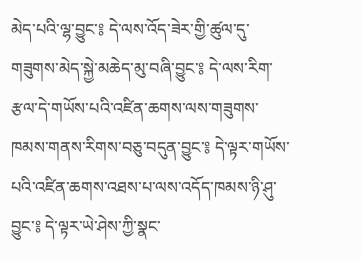མེད་པའི་ལྷ་བྱུང་༔ དེ་ལས་འོད་ཟེར་གྱི་ཚུལ་དུ་གཟུགས་མེད་སྐྱེ་མཆེད་མུ་བཞི་བྱུང་༔ དེ་ལས་རིག་རྩལ་དེ་གཡོས་པའི་འཛིན་ཆགས་ལས་གཟུགས་ཁམས་གནས་རིགས་བཅུ་བདུན་བྱུང་༔ དེ་ལྟར་གཡོས་པའི་འཛིན་ཆགས་འཐས་པ་ལས་འདོད་ཁམས་ཉི་ཤུ་བྱུང་༔ དེ་ལྟར་ཡེ་ཤེས་ཀྱི་སྣང་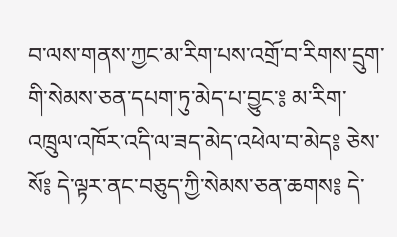བ་ལས་གནས་ཀྱང་མ་རིག་པས་འགྲོ་བ་རིགས་དྲུག་གི་སེམས་ཅན་དཔག་ཏུ་མེད་པ་བྱུང་༔ མ་རིག་འཁྲུལ་འཁོར་འདི་ལ་ཟད་མེད་འཕེལ་བ་མེད༔ ཅེས་སོ༔ དེ་ལྟར་ནང་བཅུད་ཀྱི་སེམས་ཅན་ཆགས༔ དེ་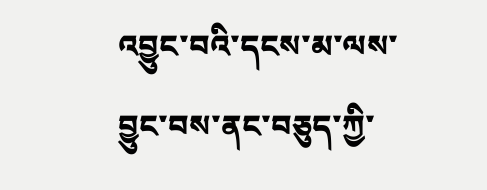འབྱུང་བའི་དངས་མ་ལས་བྱུང་བས་ནང་བཅུད་ཀྱི་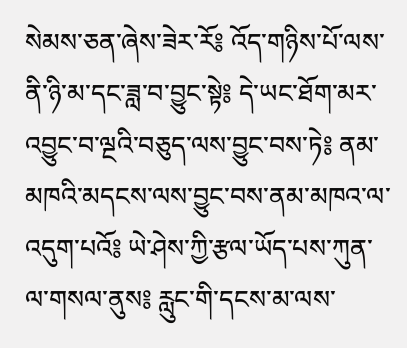སེམས་ཅན་ཞེས་ཟེར་རོ༔ འོད་གཉིས་པོ་ལས་ནི་ཉི་མ་དང་ཟླ་བ་བྱུང་སྟེ༔ དེ་ཡང་ཐོག་མར་འབྱུང་བ་ལྔའི་བཅུད་ལས་བྱུང་བས་ཏེ༔ ནམ་མཁའི་མདངས་ལས་བྱུང་བས་ནམ་མཁའ་ལ་འདུག་པའོ༔ ཡེ་ཤེས་ཀྱི་རྩལ་ཡོད་པས་ཀུན་ལ་གསལ་ནུས༔ རླུང་གི་དངས་མ་ལས་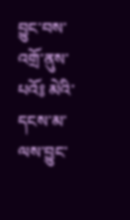བྱུང་བས་འགྲོ་ནུས་པའོ༔ མེའི་དངས་མ་ལས་བྱུང་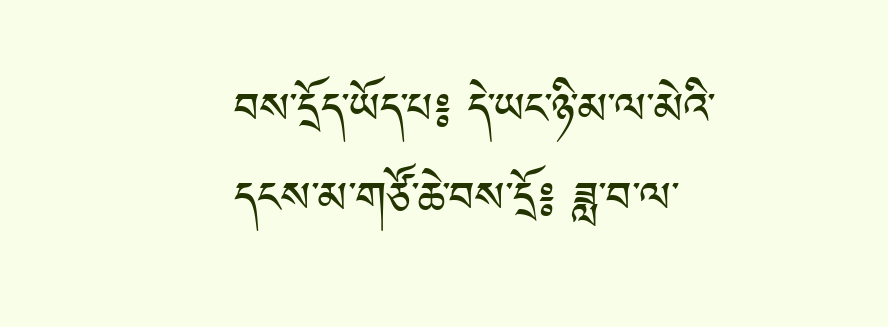བས་དྲོད་ཡོད་པ༔ དེ་ཡང་ཉི་མ་ལ་མེའི་དངས་མ་གཙོ་ཆེ་བས་དྲོ༔ ཟླ་བ་ལ་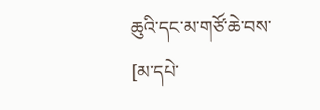ཆུའི་དང་མ་གཙོ་ཆེ་བས་
[མ་དཔེ་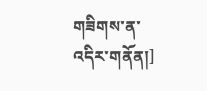གཟིགས་ན་འདིར་གནོན།]